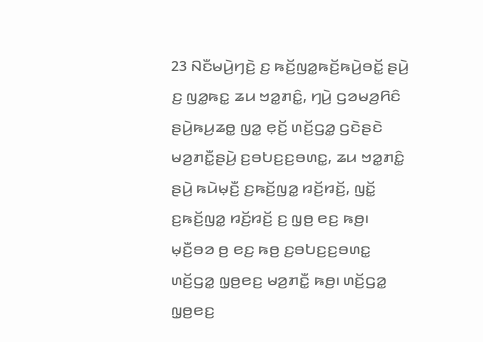23 ꤡꤢꤪꤗꤣꤧ꤬ꤚꤢꤧ꤬ ꤢ꤬ ꤒꤢꤩ꤬ꤜꤤ꤭ꤒꤢꤩ꤬ꤒꤣꤧ꤬ꤋꤢꤩ꤭ ꤔꤣꤧ꤬ ꤢ꤬ ꤜꤤ꤭ꤒꤢ꤭ ꤘꤣ ꤠꤤ꤭ꤊꤢꤨ꤭, ꤚꤣꤧ꤬ ꤞꤤꤗꤤ꤬ꤖꤢꤨ ꤔꤣꤧ꤬ꤒꤣ꤬ꤘꤥ꤭ ꤜꤤ꤭ ꤕ꤫ꤢꤩ꤬ ꤛꤢꤩ꤬ꤞꤤ꤭ ꤞꤢꤧꤔꤢꤧ ꤗꤤ꤬ꤊꤢꤪ꤭ꤔꤣꤧ꤬ ꤢ꤬ꤋꤝꤢ꤬ꤢ꤬ꤋꤛꤢ꤭, ꤘꤣ ꤠꤤ꤭ꤊꤢꤨ꤭ ꤔꤣꤧ꤬ ꤒꤣꤧꤗ꤫ꤢꤪ꤬ ꤢ꤬ꤒꤢꤩ꤬ꤜꤤ꤭ ꤙꤢꤩ꤬ꤙꤢꤩ꤬, ꤜꤢꤩ꤭ ꤢ꤬ꤒꤢꤩ꤬ꤜꤤ꤭ ꤙꤢꤩ꤬ꤙꤢꤩ꤬ ꤢ꤬ ꤜ꤫ꤥ꤬ ꤕꤢ꤬ ꤒꤥ꤬꤯
ꤗ꤫ꤢꤪ꤬ꤋꤤ ꤥ꤬ ꤕꤢ꤬ ꤒꤥ꤬ ꤢ꤬ꤋꤝꤢ꤬ꤢ꤬ꤋꤛꤢ꤭ ꤛꤢꤩ꤬ꤞꤤ꤭ ꤜ꤫ꤥ꤬ꤕꤢ꤬ ꤗꤤ꤬ꤊꤢꤪ꤭ ꤒꤥ꤬꤯ ꤛꤢꤩ꤬ꤞꤤ꤭ ꤜ꤫ꤥ꤬ꤕꤢ꤬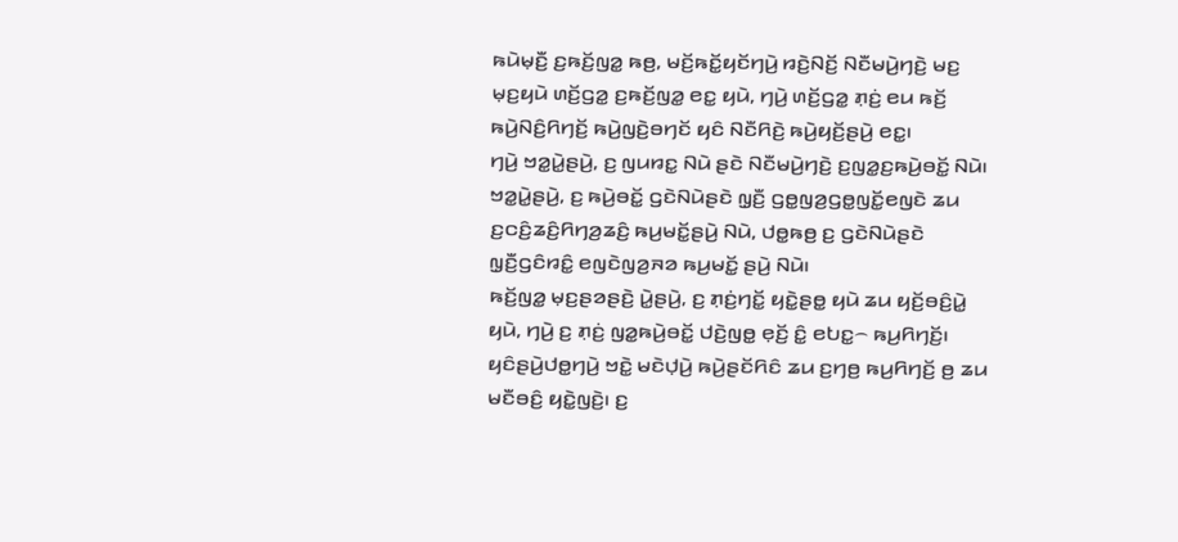ꤒꤣꤧꤗ꤫ꤢꤪ꤬ ꤢ꤬ꤒꤢꤩ꤬ꤜꤤ꤭ ꤒꤥ꤬, ꤗꤢꤩ꤬ꤒꤢꤩ꤭ꤟꤢꤩꤚꤣꤧ꤬ ꤙꤢꤧ꤬ꤡꤢꤩ꤬ ꤡꤢꤪꤗꤣꤧ꤬ꤚꤢꤧ꤬ ꤗꤢ꤬ ꤗ꤫ꤢ꤬ꤟꤣꤧ ꤛꤢꤩ꤬ꤞꤤ꤭ ꤢ꤬ꤒꤢꤩ꤬ꤜꤤ꤭ ꤕꤢ꤭ ꤟꤣꤧ, ꤚꤣꤧ꤬ ꤛꤢꤩ꤬ꤞꤤ꤭ ꤊ꤫ꤢꤦ꤬ ꤕꤣ ꤒꤢꤩ꤬ ꤒꤣꤧ꤬ꤡꤢꤨ꤬ꤖꤚꤢꤩ꤬ ꤒꤣꤧ꤬ꤜꤢꤧ꤬ꤋꤚꤢꤩ ꤟꤢꤨ ꤡꤢꤪꤖꤢꤧ꤬ ꤒꤣꤧ꤬ꤟꤢꤩ꤬ꤔꤣꤧ꤬ ꤕꤢ꤭꤯
ꤚꤣꤧ꤬ ꤠꤤ꤭ꤣꤧ꤭ꤔꤣꤧ꤬, ꤢ꤬ ꤜꤣꤙꤢ꤭ ꤡꤣꤧ ꤔꤢꤧ ꤡꤢꤪꤗꤣꤧ꤬ꤚꤢꤧ꤬ ꤢ꤬ꤜꤤ꤭ꤢ꤬ꤒꤣꤧ꤬ꤋꤢꤩ꤭ ꤡꤣꤧ꤯ ꤠꤤ꤭ꤣꤧ꤭ꤔꤣꤧ꤬, ꤢ꤬ ꤒꤣꤧ꤬ꤋꤢꤩ꤭ ꤞꤢꤧꤡꤣꤧꤔꤢꤧ ꤜ꤫ꤢꤪ꤬ ꤞꤥ꤭ꤜꤤ꤬ꤞꤥ꤭ꤜꤢꤩ꤭ꤕꤜꤢꤧ ꤘꤣ ꤢ꤬ꤍꤢꤨ꤬ꤘꤢꤨ꤬ꤖꤚꤤ꤬ꤘꤢꤨ꤬ ꤒꤣ꤬ꤗꤢꤩ꤭ꤔꤣꤧ꤬ ꤡꤣꤧ, ꤓꤥ꤭ꤒꤥ꤬ ꤢ꤬ ꤞꤢꤧꤡꤣꤧꤔꤢꤧ ꤜ꤫ꤢꤪ꤬ꤞꤢꤨꤙꤢꤨ꤭ ꤕꤜꤢꤧꤜꤤ꤬ꤏꤤ ꤒꤣ꤬ꤗꤢꤩ꤭ ꤔꤣꤧ꤬ ꤡꤣꤧ꤯
ꤒꤢꤩ꤬ꤜꤤ꤭ ꤗ꤫ꤢ꤬ꤔꤤꤔꤢꤧ꤬ ꤣꤧ꤭ꤔꤣꤧ꤬, ꤢ꤬ ꤊ꤫ꤢꤦ꤬ꤚꤢꤩ꤭ ꤟꤢꤧ꤭ꤔꤥ꤭ ꤟꤣꤧ ꤘꤣ ꤟꤢꤩ꤬ꤋꤢꤨ꤬ꤣꤧ꤭ ꤟꤣꤧ, ꤚꤣꤧ꤬ ꤢ꤬ ꤊ꤫ꤢꤦ꤬ ꤜꤤ꤭ꤒꤣꤧ꤬ꤋꤢꤩ꤭ ꤓꤢꤧ꤬ꤜꤥ꤭ ꤕ꤫ꤢꤩ꤬ ꤢꤨ꤭ ꤕꤝꤢ꤭꤮ ꤒꤣ꤬ꤖꤚꤢꤩ꤬꤯
ꤟꤢꤨꤔꤣꤧ꤬ꤓꤥ꤭ꤚꤣꤧ꤬ ꤠꤢꤧ꤭ ꤗꤢꤧꤓ꤫ꤣꤧ꤬ ꤒꤣꤧ꤬ꤔꤢꤩꤖꤢꤨ ꤘꤣ ꤢ꤬ꤚꤥ꤬ ꤒꤣ꤬ꤖꤚꤢꤩ꤬ ꤥ꤬ ꤘꤣ ꤗꤢꤪꤋꤢꤨ꤬ ꤟꤢꤧ꤭ꤜꤢꤧ꤬꤯ ꤢ꤬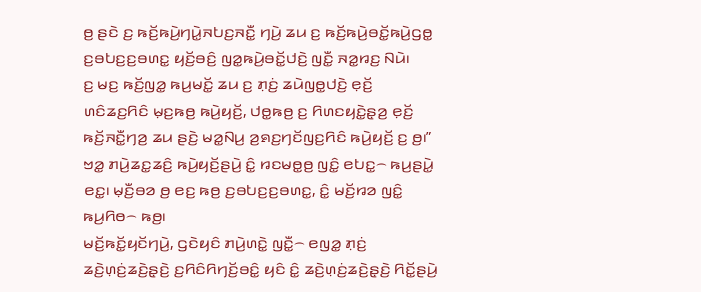ꤥ꤬ ꤔꤢꤧ ꤢ꤬ ꤒꤢꤩ꤬ꤒꤣꤧ꤬ꤚꤣꤧ꤭ꤏꤝꤢ꤬ꤏꤢꤪ꤭ ꤚꤣꤧ꤬ ꤘꤣ ꤢ꤬ ꤒꤢꤩ꤬ꤒꤣꤧ꤬ꤋꤢꤩ꤭ꤒꤣꤧ꤬ꤞꤥ꤭ ꤢ꤬ꤋꤝꤢ꤬ꤢ꤬ꤋꤛꤢ꤭ ꤟꤢꤩ꤬ꤋꤢꤨ꤬ ꤜꤤ꤭ꤒꤣꤧ꤬ꤋꤢꤩ꤭ꤓꤢꤧ꤬ ꤜꤢꤪ꤭ ꤏꤤ꤭ꤙꤢ꤬ ꤡꤣꤧ꤯
ꤢ꤬ ꤗꤢ꤬ ꤒꤢꤩ꤬ꤜꤤ꤭ ꤒꤣ꤬ꤗꤢꤩ꤭ ꤘꤣ ꤢ꤬ ꤊ꤫ꤢꤦ꤬ ꤘꤣꤧꤜꤥ꤭ꤓꤢꤧ꤬ ꤕ꤫ꤢꤩ꤬ ꤛꤢꤨꤘꤢ꤬ꤖꤢꤨ ꤗ꤫ꤢ꤬ꤒꤥ꤬ ꤒꤣꤧ꤬ꤟꤢꤩ꤬, ꤓꤥ꤭ꤒꤥ꤬ ꤢ꤬ ꤖꤛꤢꤟꤢꤧ꤭ꤔ꤫ꤤ꤬ ꤕ꤫ꤢꤩ꤬ ꤒꤢꤩ꤬ꤏꤢꤪ꤭ꤚꤤ꤬ ꤘꤣ ꤔꤢꤧ꤬ ꤗꤤ꤭ꤡꤣ꤬ ꤤ꤬ꤎꤢ꤬ꤚꤢꤩꤜꤢ꤬ꤖꤢꤨ ꤒꤣꤧ꤬ꤟꤢꤩ꤬ ꤢ꤬ ꤥ꤬꤯”
ꤠꤤ꤭ ꤊꤣꤧ꤬ꤘꤢ꤭ꤘꤢꤨ꤬ ꤒꤣꤧ꤬ꤟꤢꤩ꤬ꤔꤣꤧ꤬ ꤢꤨ꤭ ꤙꤢꤗꤥ꤭ꤥ꤬ ꤜꤢꤨ꤭ ꤕꤝꤢ꤭꤮ ꤒꤣ꤬ꤔꤣꤧ꤭ ꤕꤢ꤭꤯ ꤗ꤫ꤢꤪ꤬ꤋꤤ ꤥ꤬ ꤕꤢ꤬ ꤒꤥ꤬ ꤢ꤬ꤋꤝꤢ꤬ꤢ꤬ꤋꤛꤢ꤭, ꤢꤨ꤭ ꤗꤢꤩ꤬ꤙꤤ ꤜꤢꤨ꤭ ꤒꤣ꤬ꤖꤥ꤮ ꤒꤥ꤬꤯
ꤗꤢꤩ꤬ꤒꤢꤩ꤭ꤟꤢꤩꤚꤣꤧ꤬, ꤞꤢꤧꤟꤢꤨ ꤊꤣꤧ꤬ꤛꤢꤧ꤭ ꤜꤢꤪ꤭꤮ ꤕꤜꤤ꤭ ꤊ꤫ꤢꤦ꤬ ꤘꤢꤧ꤬ꤛ꤫ꤢꤦ꤬ꤘꤢꤧ꤬ꤔ꤫ꤢꤧ꤬ ꤢ꤬ꤖꤢꤨꤖꤚꤢꤩ꤬ꤋꤢꤨ꤭ ꤟꤢꤨ ꤢꤨ꤭ ꤘꤢꤧ꤬ꤛ꤫ꤢꤦ꤬ꤘꤢꤧ꤬ꤔ꤫ꤢꤧ꤬ ꤖꤢꤩ꤭ꤔꤣꤧ꤬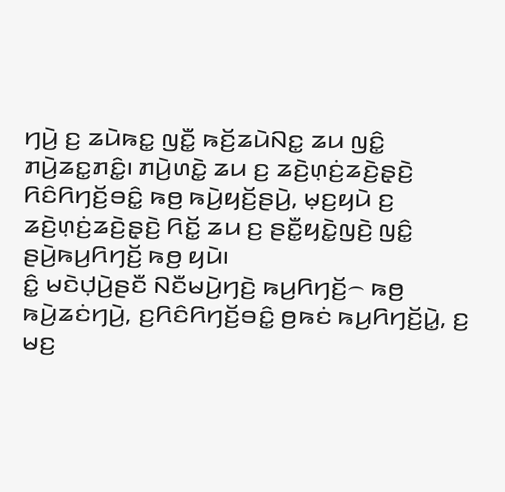ꤚꤣꤧ꤬ ꤢ꤬ ꤘꤣꤧꤒꤢ꤭ ꤜꤢꤪ꤭ ꤒꤢꤩ꤬ꤘꤣꤧꤡꤢ꤭ ꤘꤣ ꤜꤢꤨ꤭ ꤊꤣꤧ꤬ꤘꤢ꤭ꤊꤢꤨ꤭꤯ ꤊꤣꤧ꤬ꤛꤢꤧ꤭ ꤘꤣ ꤢ꤬ ꤘꤢꤧ꤬ꤛ꤫ꤢꤦ꤬ꤘꤢꤧ꤬ꤔ꤫ꤢꤧ꤬ ꤖꤢꤨꤖꤚꤢꤩ꤬ꤋꤢꤨ꤭ ꤒꤥ꤬ ꤒꤣꤧ꤬ꤟꤢꤩ꤬ꤔꤣꤧ꤬, ꤗ꤫ꤢ꤬ꤟꤣꤧ ꤢ꤬ ꤘꤢꤧ꤬ꤛ꤫ꤢꤦ꤬ꤘꤢꤧ꤬ꤔ꤫ꤢꤧ꤬ ꤖꤢꤩ꤭ ꤘꤣ ꤢ꤬ ꤔꤢꤪ꤭ꤟꤢꤧ꤭ꤜꤢꤧ꤬ ꤜꤢꤨ꤭ ꤔꤣꤧ꤬ꤒꤣ꤬ꤖꤚꤢꤩ꤬ ꤒꤥ꤬ ꤟꤣꤧ꤯
ꤢꤨ꤭ ꤗꤢꤧꤓ꤫ꤣꤧ꤬ꤔꤢꤪ ꤡꤢꤪꤗꤣꤧ꤬ꤚꤢꤧ꤬ ꤒꤣ꤬ꤖꤚꤢꤩ꤬꤮ ꤒꤥ꤬ ꤒꤣꤧ꤬ꤘꤢꤦꤚꤣꤧ꤬, ꤢ꤬ꤖꤢꤨꤖꤚꤢꤩ꤬ꤋꤢꤨ꤭ ꤥ꤬ꤒꤢꤦ ꤒꤣ꤬ꤖꤚꤢꤩ꤬ꤣꤧ꤭, ꤢ꤬ ꤗꤢ꤬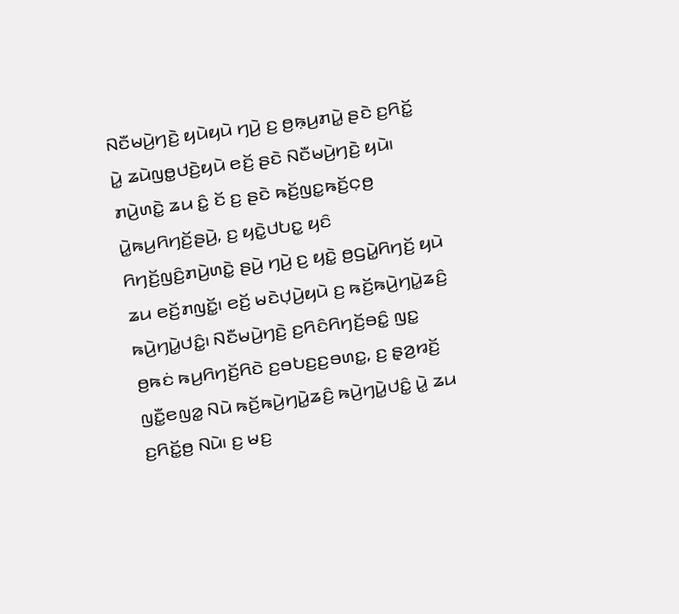ꤡꤢꤪꤗꤣꤧ꤬ꤚꤢꤧ꤬ ꤟꤣꤧꤟꤣꤧ ꤚꤣꤧ꤬ ꤢ꤬ ꤥ꤬ꤒ꤫ꤣ꤬ꤊꤣꤧ꤭ ꤔꤢꤧ ꤢ꤬ꤖꤢꤩ꤭ ꤣꤧ꤭ ꤘꤣꤧꤜꤥ꤭ꤓꤢꤧ꤬ꤟꤣꤧ ꤕꤢꤩ꤬ ꤔꤢꤧ ꤡꤢꤪꤗꤣꤧ꤬ꤚꤢꤧ꤬ ꤟꤣꤧ꤯
ꤊꤣꤧ꤬ꤛꤢꤧ꤭ ꤘꤣ ꤢꤨ꤭ ꤢꤩ ꤢ꤬ ꤔꤢꤧ ꤒꤢꤩ꤬ꤜꤢ꤭ꤒꤢꤩ꤬ꤍ꤫ꤥ꤬ ꤣꤧ꤭ꤒꤣ꤬ꤖꤚꤢꤩ꤬ꤔꤣꤧ꤬, ꤢ꤬ ꤟꤢꤧ꤭ꤓꤝꤢ꤭ ꤟꤢꤨ ꤖꤚꤢꤩ꤬ꤜꤢꤨ꤬ꤊꤣꤧ꤬ꤛꤢꤧ꤭ ꤔꤣꤧ꤬ ꤚꤣꤧ꤬ ꤢ꤬ ꤟꤢꤧ꤭ ꤥ꤬ꤞꤣꤧ꤭ꤖꤚꤢꤩ꤬ ꤟꤣꤧ ꤘꤣ ꤕꤢꤩ꤬ꤊꤜꤢꤩ꤭꤯ ꤕꤢꤩ꤬ ꤗꤢꤧꤓ꤫ꤣꤧ꤬ꤟꤣꤧ ꤢ꤬ ꤒꤢꤩ꤬ꤒꤣꤧ꤬ꤚꤣꤧ꤭ꤘꤢꤨ꤬ ꤒꤣꤧ꤬ꤚꤣꤧ꤭ꤓꤢꤨ꤭꤯ ꤡꤢꤪꤗꤣꤧ꤬ꤚꤢꤧ꤬ ꤢ꤬ꤖꤢꤨꤖꤚꤢꤩ꤬ꤋꤢꤨ꤭ ꤜꤢ꤭ ꤥ꤬ꤒꤢꤦ ꤒꤣ꤬ꤖꤚꤢꤩ꤬ꤖꤢꤧ ꤢ꤬ꤋꤝꤢ꤬ꤢ꤬ꤋꤛꤢ꤭, ꤢ꤬ ꤔ꤫ꤤ꤬ꤙꤢꤩ꤬ ꤜꤢꤪ꤭ꤕꤜꤤ꤭ ꤡꤣꤧ ꤒꤢꤩ꤬ꤒꤣꤧ꤬ꤚꤣꤧ꤭ꤘꤢꤨ꤬ ꤒꤣꤧ꤬ꤚꤣꤧ꤭ꤓꤢꤨ꤭ ꤣꤧ꤭ ꤘꤣ ꤢ꤬ꤖꤢꤩ꤭ꤥ꤬ ꤡꤣꤧ꤯ ꤢ꤬ ꤗꤢ꤬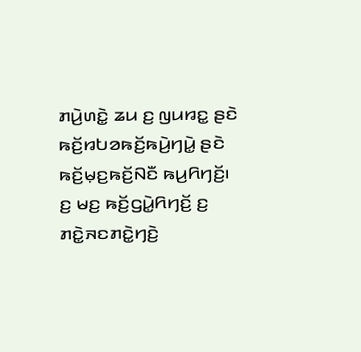ꤊꤣꤧ꤬ꤛꤢꤧ꤭ ꤘꤣ ꤢ꤬ ꤜꤣꤙꤢ꤭ ꤔꤢꤧ ꤒꤢꤩ꤬ꤙꤝꤤꤒꤢꤩ꤬ꤒꤣꤧ꤬ꤚꤣꤧ꤭ ꤔꤢꤧ ꤒꤢꤩ꤬ꤗ꤫ꤢ꤬ꤒꤢꤩ꤬ꤡꤢꤪ ꤒꤣ꤬ꤖꤚꤢꤩ꤬꤯
ꤢ꤬ ꤗꤢ꤬ ꤒꤢꤩ꤬ꤞꤣꤧ꤭ꤖꤚꤢꤩ꤬ ꤢ꤬ ꤊꤢꤧ꤭ꤏꤢꤊꤢꤧ꤭ꤚꤢꤧ꤬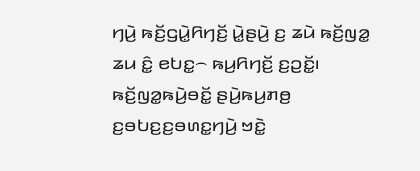ꤚꤣꤧ꤬ ꤒꤢꤩ꤬ꤞꤣꤧ꤭ꤖꤚꤢꤩ꤬ ꤣꤧ꤭ꤔꤣꤧ꤬ ꤢ꤬ ꤘꤣꤧ ꤒꤢꤩ꤬ꤜꤤ꤭ ꤘꤣ ꤢꤨ꤭ ꤕꤝꤢ꤭꤮ ꤒꤣ꤬ꤖꤚꤢꤩ꤬ ꤢ꤬ꤑꤢꤩ꤭꤯
ꤒꤢꤩ꤬ꤜꤤ꤭ꤒꤣꤧ꤬ꤋꤢꤩ꤭ ꤔꤣꤧ꤬ꤒꤣ꤬ꤊꤥ꤬ ꤢ꤬ꤋꤝꤢ꤬ꤢ꤬ꤋꤛꤢ꤭ꤚꤣꤧ꤬ ꤠꤢꤧ꤭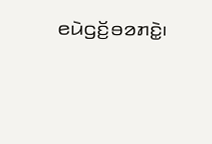ꤕꤣꤧꤞꤢꤩ꤬ꤋꤤꤊꤢꤧ꤭꤯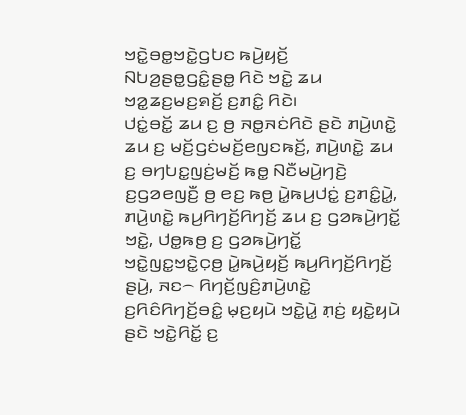ꤠꤢꤧ꤭ꤋꤥ꤭ꤠꤢꤧ꤭ꤞꤝꤢ ꤒꤣꤧ꤬ꤟꤢꤩ꤬ ꤡꤝꤤ꤬ꤔꤥ꤭ꤞꤢꤨ꤭ꤔꤥ꤭ ꤖꤢꤧ ꤠꤢꤧ꤭ ꤘꤣ ꤠꤤ꤭ꤘꤢ꤬ꤗꤢ꤬ꤎꤢꤩ꤬ ꤢ꤬ꤊꤢꤨ꤭ ꤖꤢꤧ꤯
ꤓꤢꤦ꤭ꤋꤢꤩ꤭ ꤘꤣ ꤢ꤬ ꤥ꤬ ꤏꤥ꤭ꤏꤢꤦꤖꤢꤧ ꤔꤢꤧ ꤊꤣꤧ꤬ꤛꤢꤧ꤭ ꤘꤣ ꤢ꤬ ꤗꤢꤩ꤬ꤞꤢꤦꤗꤢꤩ꤬ꤕꤜꤢꤒꤢꤩ꤬, ꤊꤣꤧ꤬ꤛꤢꤧ꤭ ꤘꤣ ꤢ꤬ ꤋꤚꤝꤢ꤭ꤜꤢꤦ꤬ꤗꤢꤩ꤬ ꤒꤥ꤭ ꤡꤢꤪꤗꤣꤧ꤬ꤚꤢꤧ꤬ ꤢ꤬ꤞꤤꤕꤜꤢꤪ꤬ ꤥ꤬ ꤕꤢ꤬ ꤒꤥ꤬ ꤣꤧ꤭ꤒꤣ꤬ꤓꤢꤦ꤭ ꤢ꤬ꤊꤢꤨ꤭ꤣꤧ꤭, ꤊꤣꤧ꤬ꤛꤢꤧ꤭ ꤒꤣ꤬ꤖꤚꤢꤩ꤬ꤖꤚꤢꤩ꤬ ꤘꤣ ꤢ꤬ ꤞꤤꤒꤣꤧ꤬ꤚꤢꤩ꤭ ꤠꤢꤧ꤭, ꤓꤥ꤭ꤒꤥ꤬ ꤢ꤬ ꤞꤤꤒꤣꤧ꤬ꤚꤢꤩ꤭ ꤠꤢꤧ꤭ꤜꤢ꤭ꤠꤢꤧ꤭ꤍ꤫ꤥ꤬ ꤣꤧ꤭ꤒꤣꤧ꤬ꤟꤢꤩ꤬ ꤒꤣ꤬ꤖꤚꤢꤩ꤬ꤖꤚꤢꤩ꤬ ꤔꤣꤧ꤬, ꤏꤢ꤮ ꤖꤚꤢꤩ꤬ꤜꤢꤨ꤬ꤊꤣꤧ꤬ꤛꤢꤧ꤭ ꤢ꤬ꤖꤢꤨꤖꤚꤢꤩ꤬ꤋꤢꤨ꤭ ꤗ꤫ꤢ꤬ꤟꤣꤧ ꤠꤢꤧ꤭ꤣꤧ꤭ ꤊ꤫ꤢꤦ꤬ ꤟꤢꤧ꤭ꤟꤣꤧ ꤔꤢꤧ ꤠꤢꤧ꤭ꤖꤢꤩ꤭ ꤢ꤬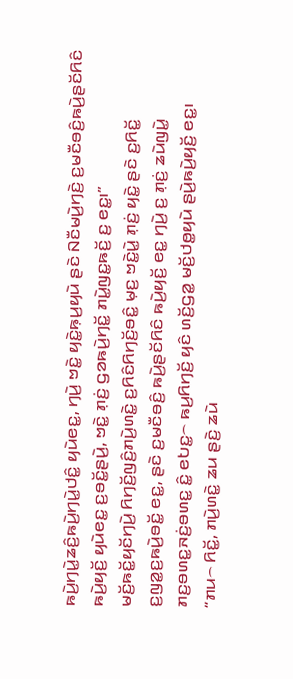ꤒꤣꤧ꤬ꤚꤣꤧ꤭ꤘꤢꤨ꤬ꤒꤣꤧ꤬ꤚꤣꤧ꤭ꤓꤢꤨ꤭ ꤟꤣꤧꤕꤢ꤭, ꤚꤣꤧ꤬ ꤠꤢꤧ꤭ ꤟꤢꤧ꤭ꤒ꤫ꤣ꤬ꤟꤣꤧ ꤔꤢꤧ ꤡꤢꤪꤗꤣꤧ꤬ꤚꤢꤧ꤬ ꤢ꤬ꤗꤢꤪꤋꤢꤨ꤬ꤒꤣꤧ꤬ꤔꤢꤩꤖꤢꤨ ꤒꤣꤧ꤬ꤟꤢꤩ꤬ ꤟꤣꤧꤕꤢ꤭ ꤢ꤬ꤋꤢꤩ꤭ꤔꤣꤧ꤬, ꤠꤢꤧ꤭ ꤊ꤫ꤢꤦ꤬ ꤞꤤꤒꤣꤧ꤬ꤚꤢꤩ꤭ ꤊꤣꤧ꤭ꤜꤢ꤭ꤒꤢꤩ꤬ ꤢ꤬ ꤕꤢ꤭꤯”
ꤗꤢꤩ꤬ꤒꤢꤩ꤭ꤟꤢꤩꤚꤣꤧ꤬ ꤖꤚꤢꤩ꤬ꤜꤢꤨ꤬ꤊꤣꤧ꤬ꤛꤢꤧ꤭ ꤢ꤬ꤖꤢꤨꤖꤚꤢꤩ꤬ꤋꤢꤨ꤭ ꤗ꤫ꤢ꤬ ꤠꤢꤧ꤭ꤣꤧ꤭ ꤊ꤫ꤢꤦ꤬ ꤟꤢꤧ꤭ ꤔꤢꤧ ꤢ꤬ꤖꤢꤩ꤭ ꤢ꤬ꤜꤤ꤭ꤢ꤬ꤒꤣꤧ꤬ꤋꤢꤩ꤭ ꤕꤢ꤭, ꤔꤢꤧ ꤢ꤬ꤗꤢꤪꤋꤢꤨ꤬ ꤒꤣꤧ꤬ꤔꤢꤩꤖꤢꤨ ꤒꤣꤧ꤬ꤟꤢꤩ꤬ ꤕꤢ꤭ ꤚꤣꤧ꤬ ꤢ꤬ ꤊ꤫ꤢꤦ꤬ ꤘꤣꤧꤜꤣꤧ꤭ ꤊꤢ꤬ꤋꤛꤢ꤭ꤏꤢꤦ꤬ꤋꤛꤢ꤭ ꤢꤨ꤭ ꤕꤝꤢ꤭꤮ ꤒꤣ꤬ꤖꤚꤢꤩ꤬ ꤟꤢꤨ ꤛꤢꤩ꤬ꤞꤤ꤭ ꤗꤢꤩ꤬ꤓꤥ꤭ꤟꤣꤧ ꤔꤣꤧ꤬ꤒꤣꤧ꤬ꤟꤢꤩ꤬ ꤕꤢ꤭꤯
“ꤊꤣ꤮ ꤖꤢꤩ꤭, ꤊꤣꤧ꤬ꤛꤢꤧ꤭ ꤘꤣ ꤔꤢꤧ꤬ ꤘꤣꤧ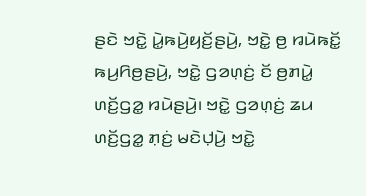ꤔꤢꤧ ꤠꤢꤧ꤭ ꤣꤧ꤭ꤒꤣꤧ꤬ꤟꤢꤩ꤬ꤔꤣꤧ꤬, ꤠꤢꤧ꤭ ꤥ꤬ ꤙꤣꤧꤒꤢꤩ꤭ ꤒꤣ꤬ꤖꤥ꤬ꤔꤣꤧ꤬, ꤠꤢꤧ꤭ ꤞꤤꤛ꤫ꤢꤦ꤬ ꤢꤩ ꤥ꤬ꤊꤣꤧ꤭ ꤛꤢꤩ꤬ꤞꤤ꤭ ꤙꤣꤧꤔꤣꤧ꤬꤯ ꤠꤢꤧ꤭ ꤞꤤꤛ꤫ꤢꤦ꤬ ꤘꤣ ꤛꤢꤩ꤬ꤞꤤ꤭ ꤊ꤫ꤢꤦ꤬ ꤗꤢꤧꤓ꤫ꤣꤧ꤬ ꤠꤢꤧ꤭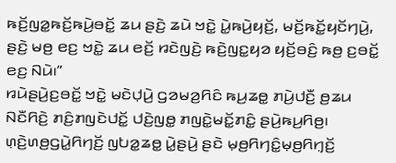ꤒꤢꤩ꤬ꤜꤤ꤭ꤒꤢꤩ꤬ꤒꤣꤧ꤬ꤋꤢꤩ꤭ ꤘꤣ ꤔꤢꤧ꤬ ꤘꤣꤧ ꤠꤢꤧ꤭ ꤣꤧ꤭ꤒꤣꤧ꤬ꤟꤢꤩ꤬, ꤗꤢꤩ꤬ꤒꤢꤩ꤭ꤟꤢꤩꤚꤣꤧ꤬, ꤔꤢꤧ꤬ ꤗꤥ꤬ ꤕꤢ꤬ ꤠꤢꤧ꤭ ꤘꤣ ꤕꤢꤩ꤬ ꤙꤢꤧꤜꤢꤧ꤬ ꤒꤢꤧ꤬ꤜꤢ꤭ꤟꤤ ꤟꤢꤩ꤬ꤋꤢꤨ꤬ ꤒꤥ꤬ ꤢ꤬ꤋꤢꤩ꤭ ꤕꤢ꤬ ꤡꤣꤧ꤯”
ꤙꤣꤧꤔꤣꤧ꤬ꤢ꤬ꤋꤢꤩ꤭ ꤠꤢꤧ꤭ ꤗꤢꤧꤓ꤫ꤣꤧ꤬ ꤞꤤꤗꤤ꤬ꤖꤢꤨ ꤒꤣ꤬ꤘꤥ꤭ ꤊꤣꤧ꤬ꤓꤢꤪ꤬ ꤥ꤬ꤘꤣ ꤡꤢꤪꤖꤢꤧ꤬ ꤊꤢꤨ꤬ꤊꤜꤢꤧꤓꤢꤩ꤭ ꤓꤢꤧ꤬ꤜꤥ꤭ ꤊꤜꤢꤧ꤭ꤗꤢꤩ꤭ꤊꤢꤨ꤭ ꤔꤣꤧ꤬ꤒꤣ꤬ꤖꤥ꤬꤯ ꤛ꤫ꤢꤧ꤬ꤛꤥ꤬ꤞꤣꤧ꤭ꤖꤚꤢꤩ꤬ ꤜꤝꤤ꤭ꤘꤥ꤭ ꤣꤧ꤭ꤔꤣꤧ꤬ ꤔꤢꤧ ꤗ꤫ꤥ꤬ꤖꤚꤢꤨ꤭ꤗ꤫ꤥ꤬ꤖꤚ꤫ꤢꤩ꤬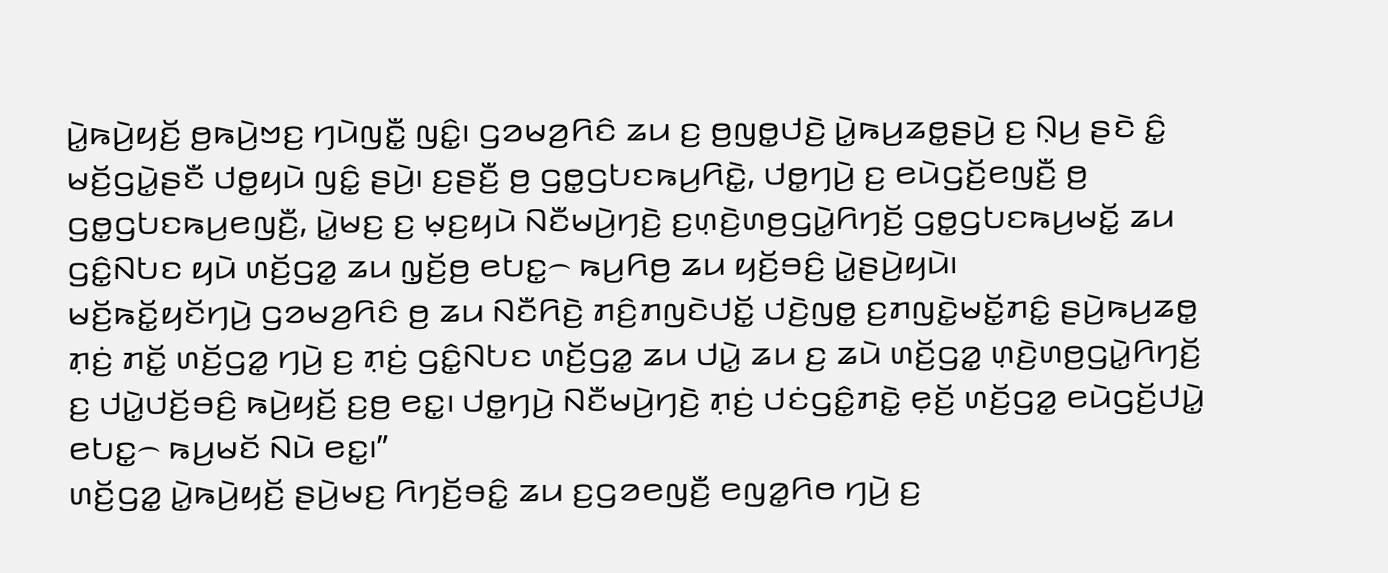ꤣꤧ꤭ꤒꤣꤧ꤬ꤟꤢꤩ꤬ ꤥ꤬ꤒꤣꤧ꤬ꤠꤢ꤬ ꤚꤣꤧꤜꤢꤪ꤭ ꤜꤢꤨ꤭꤯ ꤞꤤꤗꤤ꤬ꤖꤢꤨ ꤘꤣ ꤢ꤬ ꤥ꤬ꤜꤥ꤭ꤓꤢꤧ꤬ ꤣꤧ꤭ꤒꤣ꤬ꤘꤥ꤭ꤔꤣꤧ꤬ ꤢ꤬ ꤡ꤫ꤣ꤬ ꤔꤢꤧ ꤢꤨ꤭ ꤗꤢꤩ꤬ꤞꤣꤧ꤭ꤔꤢꤪ ꤓꤥ꤭ꤟꤣꤧ ꤜꤢꤨ꤭ ꤔꤣꤧ꤬꤯ ꤢ꤬ꤔꤢꤪ꤬ ꤥ꤬ ꤞꤥ꤭ꤞꤝꤢꤒꤣ꤬ꤖꤢꤧ꤭, ꤓꤥ꤭ꤚꤣꤧ꤬ ꤢ꤬ ꤕꤣꤧꤞꤢꤩ꤬ꤕꤜꤢꤪ꤬ ꤥ꤬ ꤞꤥ꤭ꤞꤝꤢꤒꤣ꤬ꤕꤜꤢꤪ꤬, ꤣꤧ꤭ꤗꤢ꤬ ꤢ꤬ ꤗ꤫ꤢ꤬ꤟꤣꤧ ꤡꤢꤪꤗꤣꤧ꤬ꤚꤢꤧ꤬ ꤢ꤬ꤛ꤫ꤢꤧ꤬ꤛꤥ꤬ꤞꤣꤧ꤭ꤖꤚꤢꤩ꤬ ꤞꤥ꤭ꤞꤝꤢꤒꤣ꤬ꤗꤢꤩ꤭ ꤘꤣ ꤞꤢꤨ꤭ꤡꤝꤢ ꤟꤣꤧ ꤛꤢꤩ꤬ꤞꤤ꤭ ꤘꤣ ꤜ꤫ꤢꤩ꤬ꤥ꤬ ꤕꤝꤢ꤭꤮ ꤒꤣ꤬ꤖꤥ꤬ ꤘꤣ ꤟꤢꤩ꤬ꤋꤢꤨ꤬ ꤣꤧ꤭ꤔꤣꤧ꤬ꤟꤣꤧ꤯
ꤗꤢꤩ꤬ꤒꤢꤩ꤭ꤟꤢꤩꤚꤣꤧ꤬ ꤞꤤꤗꤤ꤬ꤖꤢꤨ ꤥ꤬ ꤘꤣ ꤡꤢꤪꤖꤢꤧ꤬ ꤊꤢꤨ꤬ꤊꤜꤢꤧꤓꤢꤩ꤭ ꤓꤢꤧ꤬ꤜꤥ꤭ ꤢ꤬ꤊꤜꤢꤧ꤭ꤗꤢꤩ꤭ꤊꤢꤨ꤭ ꤔꤣꤧ꤬ꤒꤣ꤬ꤘꤥ꤭ ꤊ꤫ꤢꤦ꤬ ꤊꤢꤩ꤭ ꤛꤢꤩ꤬ꤞꤤ꤭ ꤚꤣꤧ꤬ ꤢ꤬ ꤊ꤫ꤢꤦ꤬ ꤞꤢꤨ꤭ꤡꤝꤢ ꤛꤢꤩ꤬ꤞꤤ꤭ ꤘꤣ ꤓꤣꤧ꤭ ꤘꤣ ꤢ꤬ ꤘꤣꤧ ꤛꤢꤩ꤬ꤞꤤ꤭ ꤛ꤫ꤢꤧ꤬ꤛꤥ꤬ꤞꤣꤧ꤭ꤖꤚꤢꤩ꤬ ꤢ꤬ ꤓꤣꤧ꤭ꤓꤢꤩ꤬ꤋꤢꤨ꤬ ꤒꤣꤧ꤬ꤟꤢꤩ꤬ ꤢ꤬ꤥ꤬ ꤕꤢ꤭꤯ ꤓꤥ꤭ꤚꤣꤧ꤬ ꤡꤢꤪꤗꤣꤧ꤬ꤚꤢꤧ꤬ ꤊ꤫ꤢꤦ꤬ ꤓꤢꤦꤞꤢꤨ꤭ꤊꤢꤧ꤭ ꤕ꤫ꤢꤩ꤬ ꤛꤢꤩ꤬ꤞꤤ꤭ ꤕꤣꤧꤞꤢꤩ꤬ꤓꤣꤧ꤭ ꤕꤝꤢ꤭꤮ ꤒꤣ꤬ꤗꤢꤩ ꤡꤣꤧ ꤕꤢ꤭꤯”
ꤛꤢꤩ꤬ꤞꤤ꤭ ꤣꤧ꤭ꤒꤣꤧ꤬ꤟꤢꤩ꤬ ꤔꤣꤧ꤬ꤗꤢ꤬ ꤖꤚꤢꤩ꤬ꤋꤢꤨ꤭ ꤘꤣ ꤢ꤬ꤞꤤꤕꤜꤢꤪ꤬ ꤕꤜꤤ꤭ꤖꤥ ꤚꤣꤧ꤬ ꤢ꤬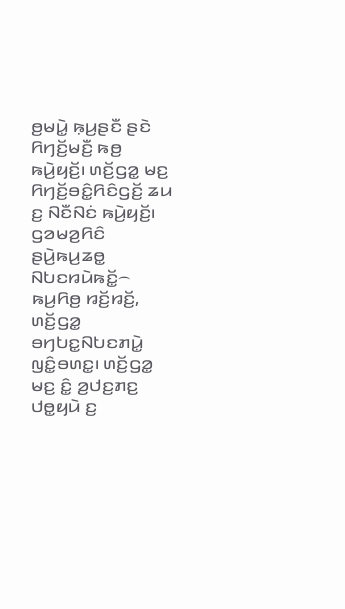ꤥ꤬ꤗꤣꤧ꤭ ꤒ꤫ꤣ꤬ꤔꤢꤪ ꤔꤢꤧ ꤖꤚꤢꤩ꤬ꤗꤢꤪ꤬ ꤒꤥ꤬ ꤒꤣꤧ꤬ꤟꤢꤩ꤬꤯ ꤛꤢꤩ꤬ꤞꤤ꤭ ꤗꤢ꤬ ꤖꤚꤢꤩ꤬ꤋꤢꤨ꤭ꤖꤢꤨꤞꤢꤩ꤬ ꤘꤣ ꤢ꤬ ꤡꤢꤪꤡꤢꤦ ꤒꤣꤧ꤬ꤟꤢꤩ꤬꤯ ꤞꤤꤗꤤ꤬ꤖꤢꤨ ꤔꤣꤧ꤬ꤒꤣ꤬ꤘꤥ꤭ ꤡꤝꤢꤙꤣꤧꤒꤢꤩ꤭꤮ ꤒꤣ꤬ꤖꤥ꤬ ꤙꤢꤩ꤬ꤙꤢꤩ꤬, ꤛꤢꤩ꤬ꤞꤤ꤭ ꤋꤚꤝꤢ꤭ꤡꤝꤢꤊꤣꤧ꤭ ꤜꤢꤨ꤭ꤋꤛꤢ꤭꤯ ꤛꤢꤩ꤬ꤞꤤ꤭ ꤗꤢ꤬ ꤢꤨ꤭ ꤤ꤬ꤓꤢ꤬ꤊꤢ꤬ ꤓꤥ꤭ꤟꤣꤧ ꤢ꤬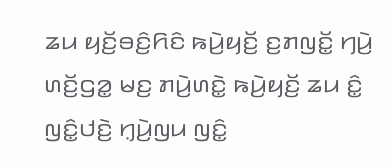ꤘꤣ ꤟꤢꤩ꤬ꤋꤢꤨ꤬ꤖꤢꤨ ꤒꤣꤧ꤬ꤟꤢꤩ꤬ ꤢ꤬ꤊꤜꤢꤩ꤭ ꤚꤣꤧ꤬ ꤛꤢꤩ꤬ꤞꤤ꤭ ꤗꤢ꤬ ꤊꤣꤧ꤬ꤛꤢꤧ꤭ ꤒꤣꤧ꤬ꤟꤢꤩ꤬ ꤘꤣ ꤢꤨ꤭ ꤜꤢꤨ꤭ꤓꤢꤧ꤬ ꤚ꤫ꤣꤧ꤬ꤜꤣ ꤜꤢꤨ꤭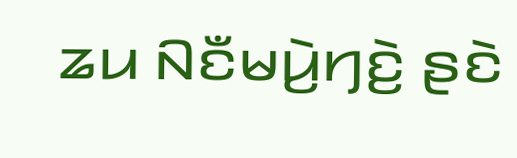ꤘꤣ ꤡꤢꤪꤗꤣꤧ꤬ꤚꤢꤧ꤬ ꤔꤢꤧ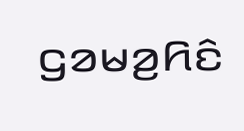ꤞꤤꤗꤤ꤬ꤖꤢꤨ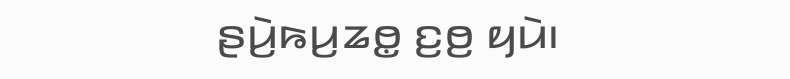ꤔꤣꤧ꤬ꤒꤣ꤬ꤘꤥ꤭ ꤢ꤬ꤥ꤬ ꤟꤣꤧ꤯